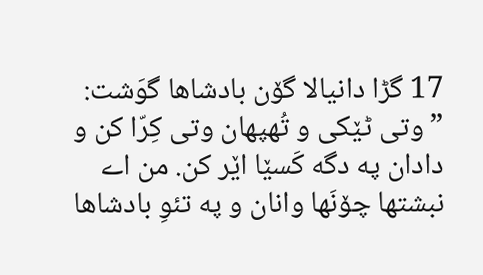17 گڑا دانیالا گۆن بادشاها گوَشت: ”وتی ٹێکی و تُهپهان وتی کِرّا کن و دادان په دگه کَسێا اێر کن. من اے نبشتها چۆنَها وانان و په تئوِ بادشاها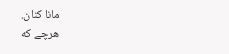مانا کنان.
هرچے که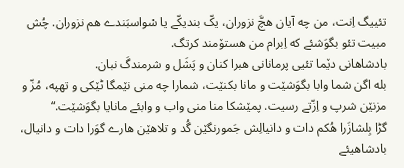تئییگ اِنت، من چه آیان هچَّ نزوران، یکّ بندیکّے یا سْواسبَندے هم نزوران. چُش مبیت تئو بگوَشئے که اِبرام من هستۆمند کرتگ.
بادشاهانی دێما تئیی پرمانانی هبرا کنان و پَشَل و شرمندگَ نبان.
بله اگن شما وابا بگوَشێت و مانا بکنێت، شمارا چه منی نێمگا ٹێکی و تهپه، مُزّ و مزنێن شرپ و اِزّتے رسیت. پمێشکا منا منی واب و وابئے مانایا بگوَشێت.“
گڑا بِلشازَرا هُکم دات و دانیالِش جَمورنگێن گُد و تلاهێن هارے گوَرا دات و دانیال، بادشاهیئے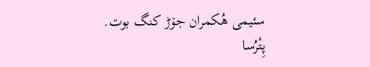سئیمی هُکمران جۆڑ کنگ بوت.
پِتْرُسا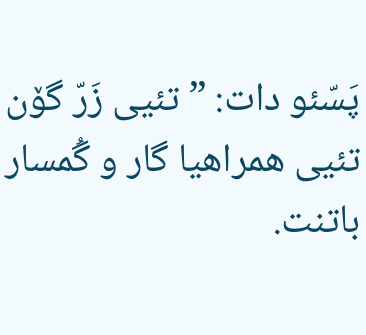پَسّئو دات: ”تئیی زَرّ گۆن تئیی همراهیا گار و گُمسار باتنت.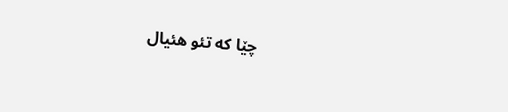چێا که تئو هئیال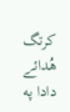کرتگ هُدائے دادا په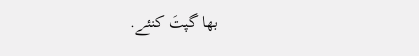بها گپتَ کنئے.